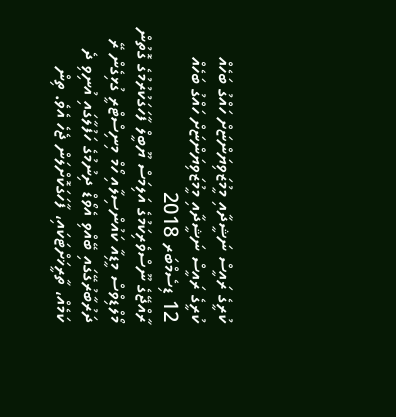ކުރީގެ ރައީސް ނަޝީދާއި މީމުޒަވިޔަންޏަށް ހައްގު ބަހެއް
ކުރީގެ ރައީސް ނަޝީދާއި މީމުޒަވިޔަންޏަށް ހައްގު ބަހެއް
12 ޑިސެމްބަރ 2018
ރާއްޖޭގެ ނޫސްވެރިކަމުގެ އަލިމަސް ޔޫބީލް ފާހަގަކުރުމުގެ ގޮތުން މޯލްޑިވްސް މީޑިއާ ކައުންސިލާއި ހޯމް މިނިސްޓްރީ ގުޅިގެން ރޭ ދަރުބާރުގޭގައި ބޭއްވި އެވޯޑް ދިނުމުގެ ހަފުލާގައި އުނިވި ދެ ކަމެއް، ތާރީޚަށްޓަކައި، ފާހަގަކޮށްލަން ޖެހެ އެވެ. ތިން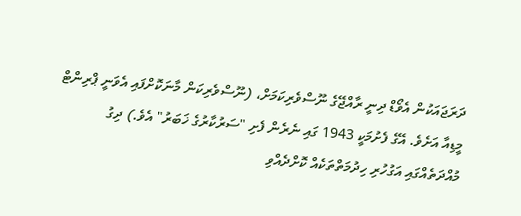ދަރަޖައަކުން އެވޯޑް ދިނީ ރާއްޖޭގެ ނޫސްވެރިކަމަށް، (ނޫސްވެރިކަން މާނަކޮށްފައި އެވަނީ ޕްރިންޓް މީޑިއާ އަށެވެ. އޭގެ ފެށުމަކީ 1943 ގައި ނެރެން ފެށި "ސަރުކާރުގެ ޚަބަރު" އެވެ.) ދިގު މުއްދަތެއްގައި އަގުހުރި ހިދުމަތްތަކެއް ކޮށްދެއްވި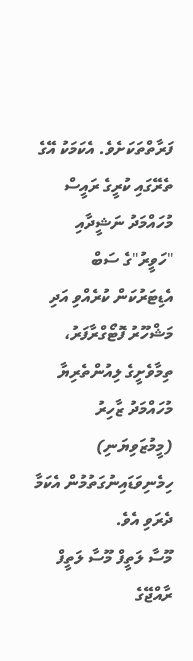ފަރާތްތަކަށެވެ. އެކަމަކު އޭގެ ތެރޭގައި ކުރީގެ ރައީސް މުހައްމަދު ނަޝީދާއި "ހަވީރު"ގެ ސަބް އެޑިޓަރުކަން ކުރެއްވި އަދި މަޝްހޫރު ފޮޓޯގްރާފަރު، ތިމާވެށީގެ ލިއުންތެރިޔާ މުހައްމަދު ޒާހިރު (މީމުޒަވިޔަނި) ހިމެނިވަޑައިނުގަތުމުން އެކަމާ ދެރަވި އެވެ.
މޫސާ ލަތީފް މޫސާ ލަތީފް
ރާއްޖޭގެ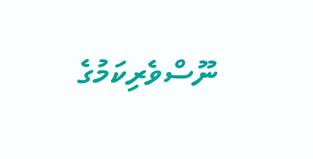ނޫސްވެރިކަމުގެ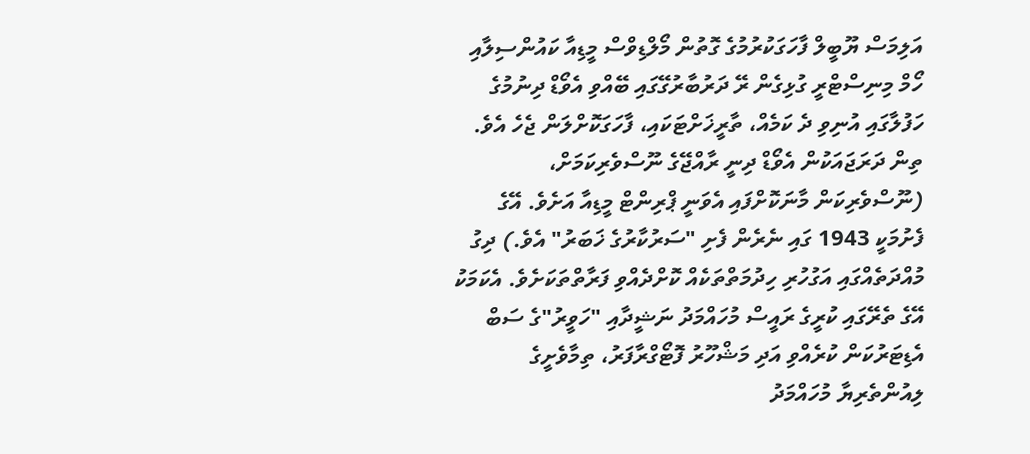އަލިމަސް ޔޫބީލް ފާހަގަކުރުމުގެ ގޮތުން މޯލްޑިވްސް މީޑިއާ ކައުންސިލާއި ހޯމް މިނިސްޓްރީ ގުޅިގެން ރޭ ދަރުބާރުގޭގައި ބޭއްވި އެވޯޑް ދިނުމުގެ ހަފުލާގައި އުނިވި ދެ ކަމެއް، ތާރީޚަށްޓަކައި، ފާހަގަކޮށްލަން ޖެހެ އެވެ. ތިން ދަރަޖައަކުން އެވޯޑް ދިނީ ރާއްޖޭގެ ނޫސްވެރިކަމަށް، (ނޫސްވެރިކަން މާނަކޮށްފައި އެވަނީ ޕްރިންޓް މީޑިއާ އަށެވެ. އޭގެ ފެށުމަކީ 1943 ގައި ނެރެން ފެށި "ސަރުކާރުގެ ޚަބަރު" އެވެ.) ދިގު މުއްދަތެއްގައި އަގުހުރި ހިދުމަތްތަކެއް ކޮށްދެއްވި ފަރާތްތަކަށެވެ. އެކަމަކު އޭގެ ތެރޭގައި ކުރީގެ ރައީސް މުހައްމަދު ނަޝީދާއި "ހަވީރު"ގެ ސަބް އެޑިޓަރުކަން ކުރެއްވި އަދި މަޝްހޫރު ފޮޓޯގްރާފަރު، ތިމާވެށީގެ ލިއުންތެރިޔާ މުހައްމަދު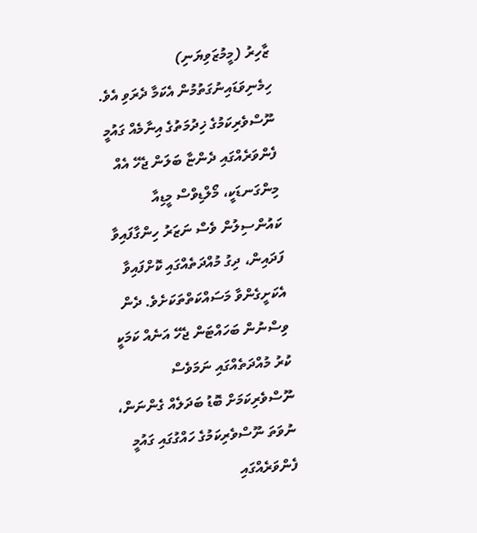ޒާހިރު (މީމުޒަވިޔަނި) ހިމެނިވަޑައިނުގަތުމުން އެކަމާ ދެރަވި އެވެ.
ނޫސްވެރިކަމުގެ ޚިދުމަތުގެ އިނާމެއް ގައުމީ ފެންވަރެއްގައި ދެންޏާ ބަލަން ޖެހޭ އެއް މިންގަނޑަކީ، މޯލްޑިވްސް މީޑިއާ ކައުންސިލުން ވެސް ނަޒަރު ހިންގާފައިވާ ފަދައިން، ދިގު މުއްދަތެއްގައި ކޮށްފައިވާ އެކަށީގެންވާ މަސައްކަތްތަކަށެވެ. ދެން ވިސްނުން ބަހައްޓަން ޖެހޭ އަނެއް ކަމަކީ ކުރު މުއްދަތެއްގައި ނަމަވެސް ނޫސްވެރިކަމަށް ބޮޑު ބަދަލެއް ގެންނަން، ނުވަތަ ނޫސްވެރިކަމުގެ ހައްގުގައި ގައުމީ ފެންވަރެއްގައި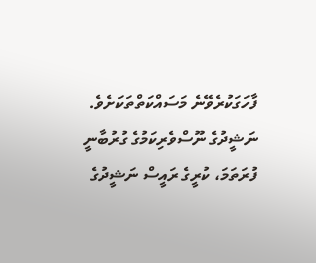ފާހަގަކުރެވޭނެ މަސައްކަތްތަކަށެވެ.
ނަޝީދުގެ ނޫސްވެރިކަމުގެ ގުރުބާނީ
ފުރަތަމަ، ކުރީގެ ރައީސް ނަޝީދުގެ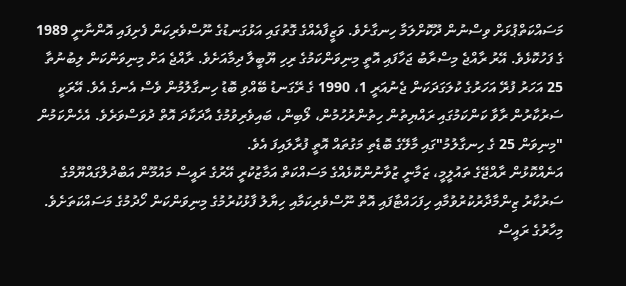މަސައްކަތްޕުޅަށް ވިސްނުން ދޫކޮށްލަމާ ހިނގާށެވެ. ވަޒީފާއެއްގެ ގޮތުގައި އަޅުގަނޑުގެ ނޫސްވެރިކަން ފެށިފައި އޮންނާނީ 1989 ގެ ފަހުކޮޅެވެ. އޭރު ރާއްޖެ މިސްރާބު ޖަހާފައި އޮތީ މިނިވަންކަމުގެ ރިހި ޔޫބީލާ ދިމާއަށެވެ. ރާއްޖެ އަށް މިނިވަންކަން ލިބުނުތާ 25 އަހަރު ފުރޭ އަހަރުގެ ކުލަގަދަކަން ޖެނުއަރީ 1، 1990 ގެ ރޭގަނޑު ބޭއްވި ބޮޑު ހިނގާލުމުން ވެސް އެނގެ އެވެ. އޭރަކީ ސަރުކާރުން ރާވާ ކަންކަމުގައި ރައްޔިތުން ހިތުންރުހުމުން، ލޯބިން، ބައިވެރިވުމުގެ އާދަކާދަ އޮތް ދުވަސްވަރެވެ. އެހެންކަމުން "މިނިވަން 25 ގެ ހިނގާލުމު"ގައި މާލޭގެ ބޮޑެތި މަގުތައް އޮތީ ފުރާލައިފަ އެވެ.
އަނެއްކޮޅުން ރާއްޖޭގެ ތައުލީމީ، ޒަމާނީ ޒުވާނުންކޮޅެއްގެ މަސައްކަތް އަމާޒުކުރީ އޭރުގެ ރައީސް މައުމޫން އަބްދުލްގައްޔޫމްގެ ސަރުކާރު ޒިންމާދާރުކުރުވުމާއި ހިފަހައްޓާފައި އޮތް ނޫސްވެރިކަމާއި ހިޔާލު ފާޅުކުރުމުގެ މިނިވަންކަން ހޯދުމުގެ މަސައްކަތަށެވެ. މިހާރުގެ ރައީސް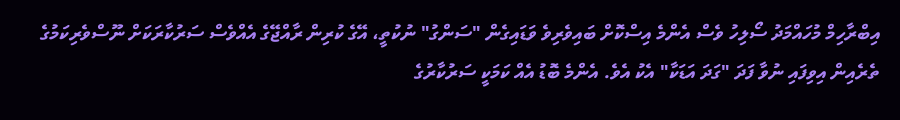އިބްރާހިމް މުހައްމަދު ސޯލިހު ވެސް އެންމެ އިސްކޮށް ބައިވެރިވެ ވަޑައިގެން "ސަންގު" ނުކުތީ، އޭގެ ކުރިން ރާއްޖޭގެ އެއްވެސް ސަރުކާރަކަށް ނޫސްވެރިކަމުގެ ތެރެއިން އިވިފައި ނުވާ ފަދަ "ގަދަ އަޑަކާ" އެކު އެވެ. އެންމެ ބޮޑު އެއް ކަމަކީ ސަރުކާރުގެ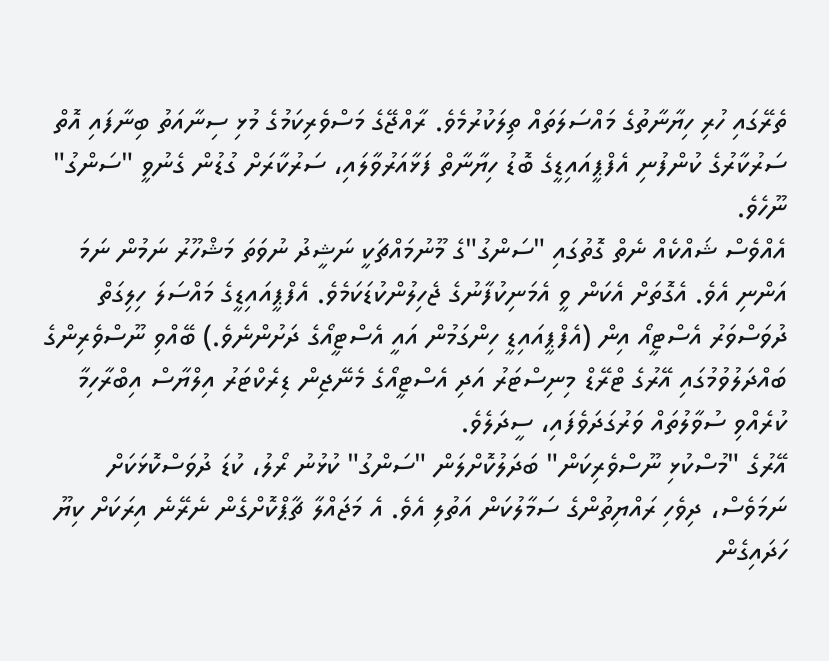ތެރޭގައި ހުރި ހިޔާނާތުގެ މައްސަލަތައް ތިލަކުރުމެވެ. ރާއްޖޭގެ މަސްވެރިކަމުގެ މުޅި ސިނާއަތު ބިނާފައި އޮތް ސަރުކާރުގެ ކުންފުނި އެފްޕީއައިޑީގެ ބޮޑު ހިޔާނާތް ފަޅާއަރުވާލައި، ސަރުކާރަށް ގުޑުން ގެނުވީ "ސަންގު" ނޫހެވެ.
އެއްވެސް ޝައްކެއް ނެތް ގޮތުގައި "ސަންގު"ގެ މޫނުމައްޗަކީ ނަޝީދު ނުވަތަ މަޝްހޫރު ނަމުން ނަމަ އަންނި އެވެ. އެގޮތަށް އެކަން ވީ އެމަނިކުފާނުގެ ޖެހިލުންކުޑަކަމެވެ. އެފްޕީއައިޑީގެ މައްސަލަ ހިލިގަތް ދުވަސްވަރު އެސްޓީއޯ އިން (އެފްޕީއައިޑީ ހިންގަމުން އައީ އެސްޓީއޯގެ ދަށުންނެވެ.) ބޭއްވި ނޫސްވެރިންގެ ބައްދަލުވުމުގައި އޭރުގެ ޓްރޭޑް މިނިސްޓަރު އަދި އެސްޓީއޯގެ މެނޭޖިން ޑިރެކްޓަރު އިލްޔާސް އިބްރާހިމާ ކުރެއްވި ސުވާލުތައް ވަރުގަދަވެފައި، ސީދަލެވެ.
އޭރުގެ "މުސްކުޅި ނޫސްވެރިކަން" ބަދަލުކޮށްލަން "ސަންގު" ކުޅުނު ރޯލު، ކުޑަ ދުވަސްކޮޅަކަށް ނަމަވެސް، ދިވެހި ރައްޔިތުންގެ ސަމާލުކަން އަތުލި އެވެ. އެ މަޖައްލާ ޗާޕްކޮށްގެން ނެރޭނެ އިރަކަށް ކިޔޫ ހަދައިގެން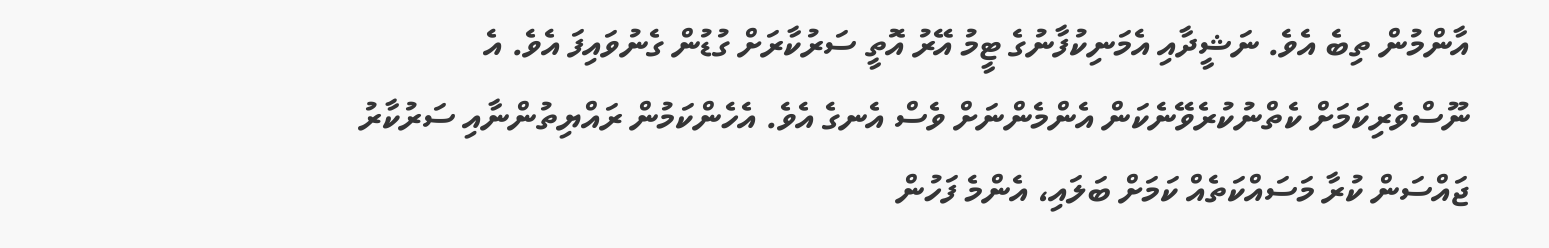އާންމުން ތިބެ އެވެ. ނަޝީދާއި އެމަނިކުފާނުގެ ޓީމު އޭރު އޮތީ ސަރުކާރަށް ގުޑުން ގެނުވައިފަ އެވެ. އެ ނޫސްވެރިކަމަށް ކެތްނުކުރެވޭނެކަން އެންމެންނަށް ވެސް އެނގެ އެވެ. އެހެންކަމުން ރައްޔިތުންނާއި ސަރުކާރު ޖައްސަން ކުރާ މަސައްކަތެއް ކަމަށް ބަލައި، އެންމެ ފަހުން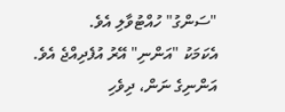"ސަންގު" ހުއްޓުވާލި އެވެ.
އެކަމަކު "އަންނި" އޭރު އުފެދިއްޖެ އެވެ. އަންނިގެ ނަން، ދިވެހި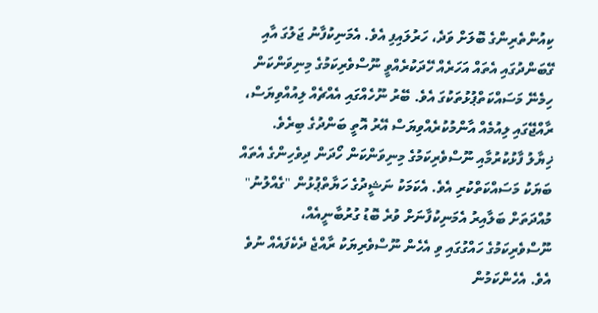ކިއުންތެރިންގެ ބޮލަށް ވަދެ، ހަރުލައިފި އެވެ. އެމަނިކުފާނު ޖަލުގަ އާއި ގޭބަންދުގައި އެތައް އަހަރެއް ހޭދަކުރެއްވީ ނޫސްވެރިކަމުގެ މިނިވަންކަން ހިމެނޭ މަސައްކަތްޕުޅުތަކުގަ އެވެ. ބޭރު ނޫހެއްގައި އެއްޗެއް ލިއުއްވިޔަސް، ރާއްޖޭގައި ލިއުމެއް އާންމުކުރެއްވިޔަސް އޭރު އޮތީ ބަންދުގެ ބިރެވެ.
ޚިޔާލު ފާޅުކުރުމާއި ނޫސްވެރިކަމުގެ މިނިވަންކަން ހޯދަން ދިވެހިންގެ އެތައް ބަޔަކު މަސައްކަތްކުރި އެވެ. އެކަމަކު ނަޝީދުގެ ހަޔާތްޕުޅުން "ގެއްލުނު" މުއްދަތަށް ބަލާއިރު އެމަނިކުފާނަށް ވުރެ ބޮޑު ގުރުބާނީއެއް، ނޫސްވެރިކަމުގެ ހައްގުގައި ވި އެހެން ނޫސްވެރިޔަކު ރާއްޖެ ދެކެފައެއް ނުވެ އެވެ. އެހެންކަމުން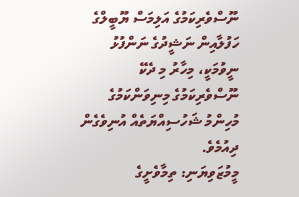ނޫސްވެރިކަމުގެ އަލިމަސް ޔޫބީލްގެ ހަފުލާއިން ނަޝީދުގެ ނަންފުޅު ނީވުމަކީ، މިހާރު މި ދެކޭ ނޫސްވެރިކަމުގެ މިނިވަންކަމުގެ މުހިންމު ޝަހުސިއްޔަތެއް އުނިވެގެން ދިއުމެވެ.
މީމުޒަވިޔަނި: ތިމާވެށީގެ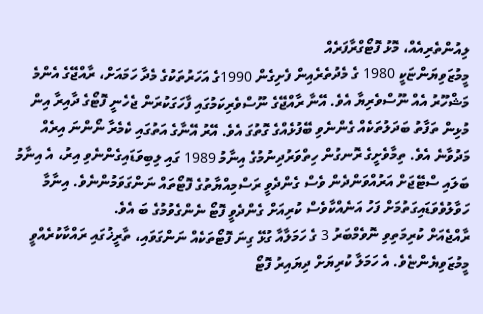ލިއުންތެރިއެއް، މޮޅު ފޮޓޯގްރާފަރެއް
މީމުޒަވިޔަންޏަކީ 1980 ގެ މެދުތެރެއިން ފެށިގެން 1990ގެ އަހަރުތަކުގެ މެދާ ހަމައަށް، ރާއްޖޭގެ އެންމެ މަޝްހޫރު އެއް ނޫސްވެރިޔާ އެވެ. އޭނާ ރާއްޖޭގެ ނޫސްވެރިކަމުގައި ފާހަގަކުރަން ޖެހެނީ ފޮޓޯގެ ދާއިރާ އިން މުޅިން ތަފާތު ބަދަލުތަކެއް ގެންނެވި ބޭފުޅެއްގެ ގޮތުގަ އެވެ. އޭރު އޭނާގެ އަތުގައި ކެމެރާ ނޯންނަ އިރެއް މަދުވާނެ އެވެ. ތިމާވެށީގެ ރޮނގުން ހިތްވަރުދިނުމުގެ އިނާމު 1989 ގައި ލިބިވަޑައިގެންނެވި އިރު، އެ އިނާމު ބަލައި ސްޓޭޖަށް އަރުއްވަންދެން ވެސް ގެންދެވީ ރަސްމިއްޔާތުގެ ފޮޓޯތައް ނަންގަވަމުންނެވެ. އިނާމާ ހަވާލުވެވަޑައިގަތުމަށް ފަހު އަނެއްކާވެސް ކުރިއަށް ގެންދެވީ ފޮޓޯ ނެންގެވުމުގެ ބަ އެވެ.
ރާއްޖެއަށް ކުރިމަތިވި ނޮވެމްބަރު 3 ގެ ހަމަލާއާ ގުޅޭ ގިނަ ފޮޓޯތަކެއް ނަންގަވައި، ތާރީޚުގައި ރައްކާކުރެއްވީ މީމުޒަވިޔެންޏެވެ. އެ ހަމަލާ ކުރިޔަށް ދިޔައިރު ފޮޓޯ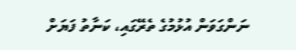ނަންގަވަން އުޅުމުގެ ތެރޭގައި، ކަނާތު ފަޔަށް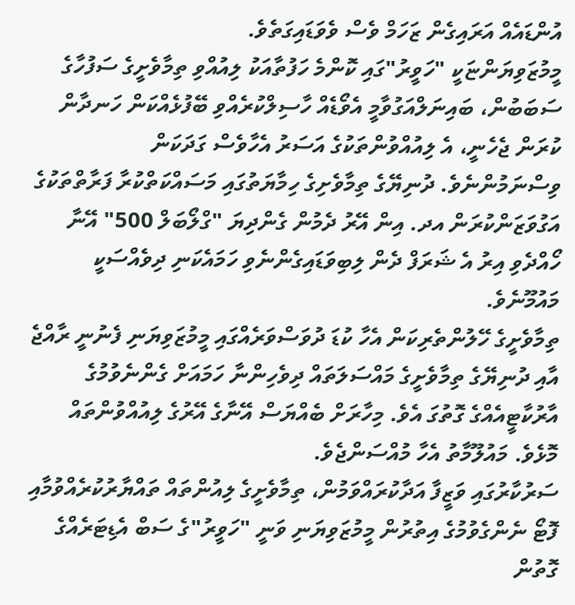އުންޑައެއް އަރައިގެން ޒަހަމް ވެސް ވެވަޑައިގަތެވެ.
މީމުޒަވިޔަންޏަކީ "ހަވީރު"ގައި ކޮންމެ ހަފުތާއަކު ލިއުއްވި ތިމާވެށީގެ ސަފުހާގެ ސަބަބުން، ބައިނަލްއަގުވާމީ އެވޯޑެއް ހާސިލްކުރެއްވި ބޭފުޅެއްކަން ހަނދާން ކުރަން ޖެހެނީ، އެ ލިއުއްވުންތަކުގެ އަސަރު އެހާވެސް ގަދަކަން ވިސްނަމުންނެވެ. ދުނިޔޭގެ ތިމާވެށިގެ ހިމާޔަތުގައި މަސައްކަތްކުރާ ފަރާތްތަކުގެ އަގުވަޒަންކުރަން އދ. އިން އޭރު ދެމުން ގެންދިޔަ "ގްލޯބަލް 500" އޭނާ ހޯއްދެވި އިރު އެ ޝަރަފް ދެން ލިބިވަޑައިގެންނެވި ހަމައެކަނި ދިވެއްސަކީ މައުމޫނެވެ.
ތިމާވެށީގެ ހޭލުންތެރިކަން އެހާ ކުޑަ ދުވަސްވަރެއްގައި މީމުޒަވިޔަނި ފެނުނީ ރާއްޖެ އާއި ދުނިޔޭގެ ތިމާވެށީގެ މައްސަލަތައް ދިވެހިންނާ ހަމައަށް ގެންނެވުމުގެ އާރުކާޓީއެއްގެ ގޮތުގަ އެވެ. މިހާރަށް ބެއްޔަސް އޭނާގެ އޭރުގެ ލިއުއްވުންތައް މޮޅެވެ. މައުލޫމާތު އެހާ މުއްސަންޖެވެ.
ސަރުކާރުގައި ވަޒީފާ އަދާކުރައްވަމުން، ތިމާވެށީގެ ލިއުންތައް ތައްޔާރުކުރެއްވުމާއި ފޮޓޯ ނެންގެވުމުގެ އިތުރުން މީމުޒަވިޔަނި ވަނީ "ހަވީރު"ގެ ސަބް އެޑިޓަރެއްގެ ގޮތުން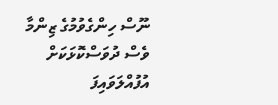ނޫސް ހިންގެވުމުގެ ޒިންމާ ވެސް ދުވަސްކޮޅަކަށް އުފުއްލަވައިފަ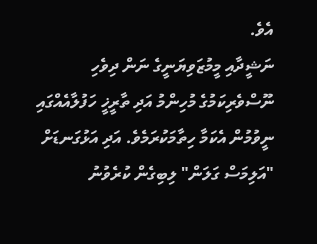އެވެ.
ނަޝީދާއި މީމުޒަވިޔަނީގެ ނަން ދިވެހި ނޫސްވެރިކަމުގެ މުހިންމު އަދި ތާރީޚީ ހަފުލާއެއްގައި ނީވުމުން އެކަމާ ހިތާމަކުރަމެވެ. އަދި އަޅުގަނޑަށް "އަލިމަސް ގަލަން" ލިބިގެން ކުރެވުނު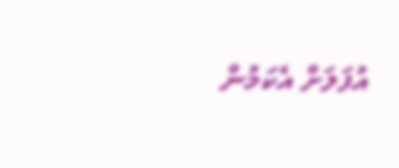އުފަލަށް އެކަމުން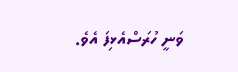ވަނީ ހުރަސްއެޅިފަ އެވެ.